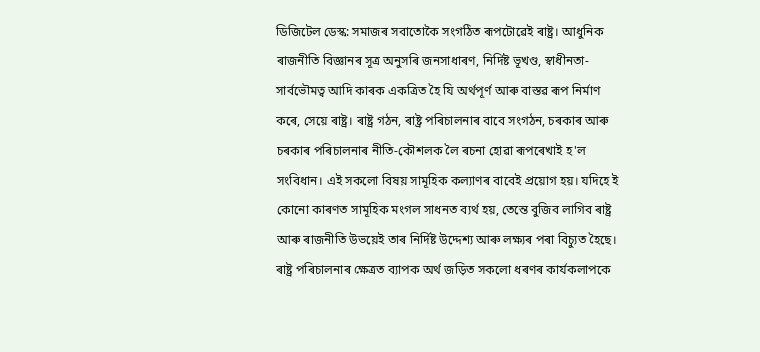ডিজিটেল ডেস্ক: সমাজৰ সবাতোকৈ সংগঠিত ৰূপটোৱেই ৰাষ্ট্ৰ। আধুনিক ৰাজনীতি বিজ্ঞানৰ সূত্র অনুসৰি জনসাধাৰণ, নির্দিষ্ট ভূখণ্ড, স্বাধীনতা-সার্বভৌমত্ব আদি কাৰক একত্ৰিত হৈ যি অর্থপূর্ণ আৰু বাস্তৱ ৰূপ নিৰ্মাণ কৰে, সেয়ে ৰাষ্ট্ৰ। ৰাষ্ট্ৰ গঠন, ৰাষ্ট্ৰ পৰিচালনাৰ বাবে সংগঠন, চৰকাৰ আৰু চৰকাৰ পৰিচালনাৰ নীতি-কৌশলক লৈ ৰচনা হোৱা ৰূপৰেখাই হ'ল সংবিধান। এই সকলো বিষয় সামূহিক কল্যাণৰ বাবেই প্রয়োগ হয়। যদিহে ই কোনো কাৰণত সামূহিক মংগল সাধনত ব্যর্থ হয়, তেন্তে বুজিব লাগিব ৰাষ্ট্ৰ আৰু ৰাজনীতি উভয়েই তাৰ নিৰ্দিষ্ট উদ্দেশ্য আৰু লক্ষ্যৰ পৰা বিচ্যুত হৈছে।
ৰাষ্ট্ৰ পৰিচালনাৰ ক্ষেত্ৰত ব্যাপক অর্থ জড়িত সকলো ধৰণৰ কাৰ্যকলাপকে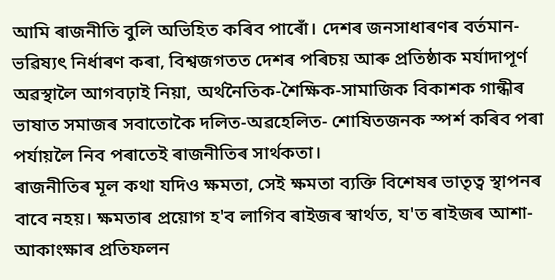আমি ৰাজনীতি বুলি অভিহিত কৰিব পাৰোঁ। দেশৰ জনসাধাৰণৰ বৰ্তমান-ভৱিষ্যৎ নির্ধাৰণ কৰা, বিশ্বজগতত দেশৰ পৰিচয় আৰু প্ৰতিষ্ঠাক মর্যাদাপূর্ণ অৱস্থালৈ আগবঢ়াই নিয়া, অর্থনৈতিক-শৈক্ষিক-সামাজিক বিকাশক গান্ধীৰ ভাষাত সমাজৰ সবাতোকৈ দলিত-অৱহেলিত- শোষিতজনক স্পৰ্শ কৰিব পৰা পৰ্যায়লৈ নিব পৰাতেই ৰাজনীতিৰ সাৰ্থকতা।
ৰাজনীতিৰ মূল কথা যদিও ক্ষমতা, সেই ক্ষমতা ব্যক্তি বিশেষৰ ভাতৃত্ব স্থাপনৰ বাবে নহয়। ক্ষমতাৰ প্ৰয়োগ হ'ব লাগিব ৰাইজৰ স্বাৰ্থত, য'ত ৰাইজৰ আশা-আকাংক্ষাৰ প্ৰতিফলন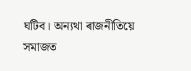ঘটিব। অন্যথা ৰাজনীতিয়ে সমাজত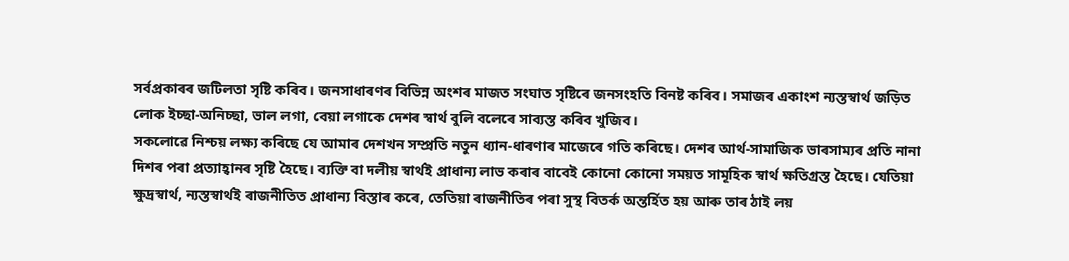সৰ্বপ্ৰকাৰৰ জটিলতা সৃষ্টি কৰিব। জনসাধাৰণৰ বিভিন্ন অংশৰ মাজত সংঘাত সৃষ্টিৰে জনসংহতি বিনষ্ট কৰিব। সমাজৰ একাংশ ন্যস্তস্বার্থ জড়িত লোক ইচ্ছা-অনিচ্ছা, ভাল লগা, বেয়া লগাকে দেশৰ স্বাৰ্থ বুলি বলেৰে সাব্যস্ত কৰিব খুজিব।
সকলোৱে নিশ্চয় লক্ষ্য কৰিছে যে আমাৰ দেশখন সম্প্রতি নতুন ধ্যান-ধাৰণাৰ মাজেৰে গতি কৰিছে। দেশৰ আৰ্থ-সামাজিক ভাৰসাম্যৰ প্ৰতি নানা দিশৰ পৰা প্ৰত্যাহ্বানৰ সৃষ্টি হৈছে। ব্যক্তি বা দলীয় স্বার্থই প্রাধান্য লাভ কৰাৰ বাবেই কোনো কোনো সময়ত সামূহিক স্বার্থ ক্ষতিগ্রস্ত হৈছে। যেতিয়া ক্ষুদ্রস্বার্থ, ন্যস্তস্বার্থই ৰাজনীতিত প্রাধান্য বিস্তাৰ কৰে, তেতিয়া ৰাজনীতিৰ পৰা সুস্থ বিতর্ক অন্তর্হিত হয় আৰু তাৰ ঠাই লয়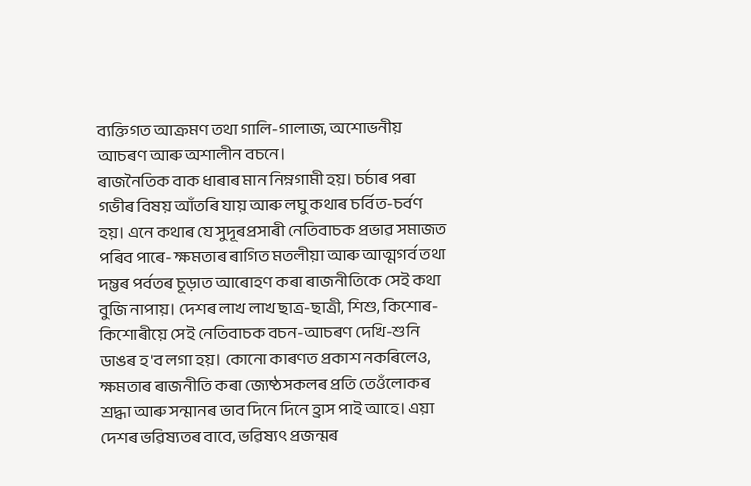ব্যক্তিগত আক্রমণ তথা গালি-গালাজ, অশোভনীয় আচৰণ আৰু অশালীন বচনে।
ৰাজনৈতিক বাক ধাৰাৰ মান নিম্নগামী হয়। চৰ্চাৰ পৰা গভীৰ বিষয় আঁতৰি যায় আৰু লঘু কথাৰ চৰ্বিত-চৰ্বণ হয়। এনে কথাৰ যে সুদূৰপ্ৰসাৰী নেতিবাচক প্ৰভাৱ সমাজত পৰিব পাৰে- ক্ষমতাৰ ৰাগিত মতলীয়া আৰু আত্মগর্ব তথা দম্ভৰ পৰ্বতৰ চূড়াত আৰোহণ কৰা ৰাজনীতিকে সেই কথা বুজি নাপায়। দেশৰ লাখ লাখ ছাত্র-ছাত্রী, শিশু, কিশোৰ-কিশোৰীয়ে সেই নেতিবাচক বচন-আচৰণ দেখি-শুনি ডাঙৰ হ'ব লগা হয়। কোনো কাৰণত প্রকাশ নকৰিলেও, ক্ষমতাৰ ৰাজনীতি কৰা জ্যেষ্ঠসকলৰ প্ৰতি তেওঁলোকৰ শ্ৰদ্ধা আৰু সন্মানৰ ভাব দিনে দিনে হ্রাস পাই আহে। এয়া দেশৰ ভৱিষ্যতৰ বাবে, ভৱিষ্যৎ প্রজন্মৰ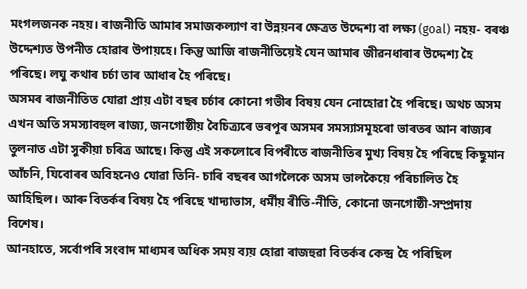মংগলজনক নহয়। ৰাজনীতি আমাৰ সমাজকল্যাণ বা উন্নয়নৰ ক্ষেত্ৰত উদ্দেশ্য বা লক্ষ্য (goal) নহয়- বৰঞ্চ উদ্দেশ্যত উপনীত হোৱাৰ উপায়হে। কিন্তু আজি ৰাজনীতিয়েই যেন আমাৰ জীৱনধাৰাৰ উদ্দেশ্য হৈ পৰিছে। লঘু কথাৰ চৰ্চা তাৰ আধাৰ হৈ পৰিছে।
অসমৰ ৰাজনীতিত যোৱা প্ৰায় এটা বছৰ চৰ্চাৰ কোনো গভীৰ বিষয় যেন নোহোৱা হৈ পৰিছে। অথচ অসম এখন অতি সমস্যাবহুল ৰাজ্য, জনগোষ্ঠীয় বৈচিত্র্যৰে ভৰপূৰ অসমৰ সমস্যাসমূহৰো ভাৰতৰ আন ৰাজ্যৰ তুলনাত এটা সুকীয়া চৰিত্ৰ আছে। কিন্তু এই সকলোৰে বিপৰীতে ৰাজনীতিৰ মুখ্য বিষয় হৈ পৰিছে কিছুমান আঁচনি, যিবোৰৰ অবিহনেও যোৱা তিনি- চাৰি বছৰৰ আগলৈকে অসম ভালকৈয়ে পৰিচালিত হৈ আহিছিল। আৰু বিতৰ্কৰ বিষয় হৈ পৰিছে খাদ্যাভাস, ধর্মীয় ৰীতি-নীতি, কোনো জনগোষ্ঠী-সম্প্রদায় বিশেষ।
আনহাতে, সর্বোপৰি সংবাদ মাধ্যমৰ অধিক সময় ব্যয় হোৱা ৰাজহুৱা বিতৰ্কৰ কেন্দ্ৰ হৈ পৰিছিল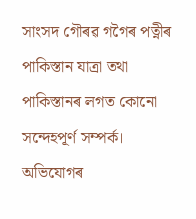সাংসদ গৌৰৱ গগৈৰ পত্নীৰ পাকিস্তান যাত্রা তথা পাকিস্তানৰ লগত কোনো সন্দেহপূর্ণ সম্পর্ক। অভিযোগৰ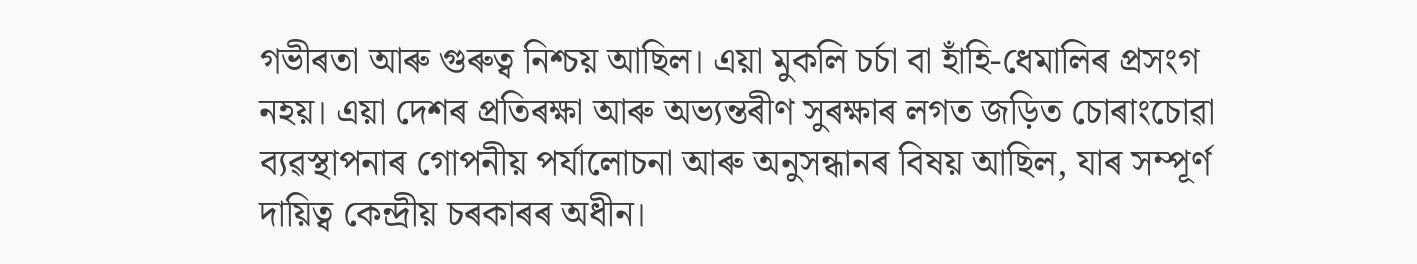গভীৰতা আৰু গুৰুত্ব নিশ্চয় আছিল। এয়া মুকলি চর্চা বা হাঁহি-ধেমালিৰ প্ৰসংগ নহয়। এয়া দেশৰ প্ৰতিৰক্ষা আৰু অভ্যন্তৰীণ সুৰক্ষাৰ লগত জড়িত চোৰাংচোৱা ব্যৱস্থাপনাৰ গোপনীয় পর্যালোচনা আৰু অনুসন্ধানৰ বিষয় আছিল, যাৰ সম্পূৰ্ণ দায়িত্ব কেন্দ্ৰীয় চৰকাৰৰ অধীন।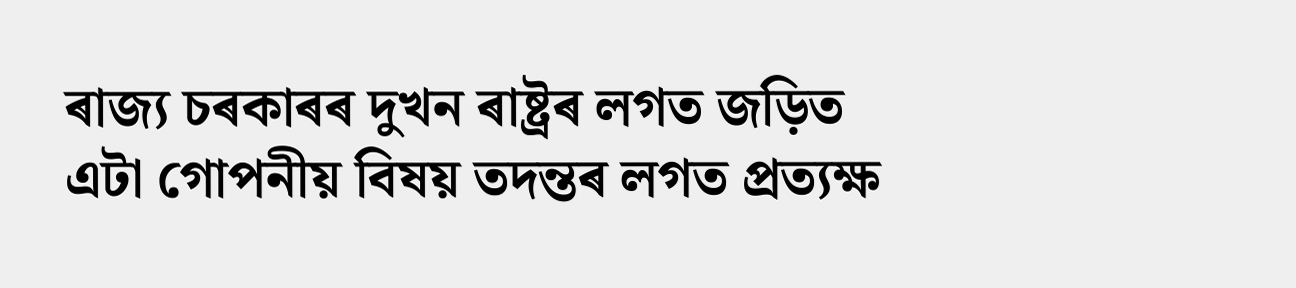ৰাজ্য চৰকাৰৰ দুখন ৰাষ্ট্ৰৰ লগত জড়িত এটা গোপনীয় বিষয় তদন্তৰ লগত প্রত্যক্ষ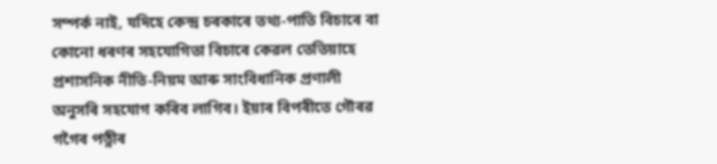সম্পর্ক নাই, যদিহে কেন্দ্ৰ চৰকাৰে তথ্য-পাতি বিচাৰে বা কোনো ধৰণৰ সহযোগিতা বিচাৰে কেৱল তেতিয়াহে প্রশাসনিক নীতি-নিয়ম আৰু সাংবিধানিক প্রণালী অনুসৰি সহযোগ কৰিব লাগিব। ইয়াৰ বিপৰীতে গৌৰৱ গগৈৰ পত্নীৰ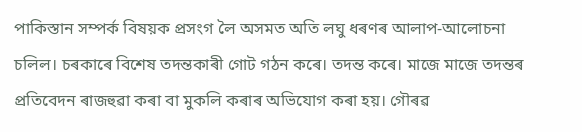পাকিস্তান সম্পর্ক বিষয়ক প্রসংগ লৈ অসমত অতি লঘু ধৰণৰ আলাপ-আলোচনা চলিল। চৰকাৰে বিশেষ তদন্তকাৰী গোট গঠন কৰে। তদন্ত কৰে। মাজে মাজে তদন্তৰ প্ৰতিবেদন ৰাজহুৱা কৰা বা মুকলি কৰাৰ অভিযোগ কৰা হয়। গৌৰৱ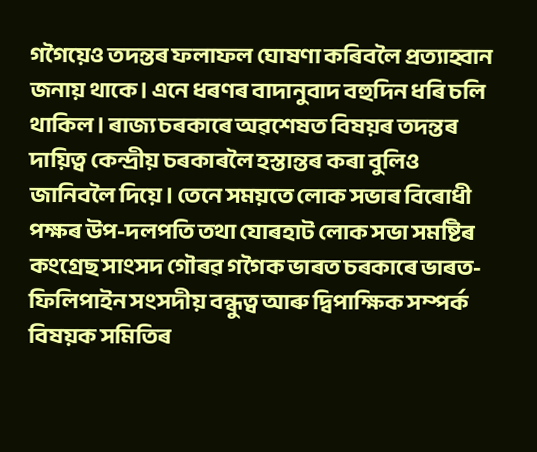গগৈয়েও তদন্তৰ ফলাফল ঘোষণা কৰিবলৈ প্রত্যাহ্বান জনায় থাকে। এনে ধৰণৰ বাদানুবাদ বহুদিন ধৰি চলি থাকিল। ৰাজ্য চৰকাৰে অৱশেষত বিষয়ৰ তদন্তৰ দায়িত্ব কেন্দ্ৰীয় চৰকাৰলৈ হস্তান্তৰ কৰা বুলিও জানিবলৈ দিয়ে। তেনে সময়তে লোক সভাৰ বিৰোধী পক্ষৰ উপ-দলপতি তথা যোৰহাট লোক সভা সমষ্টিৰ কংগ্ৰেছ সাংসদ গৌৰৱ গগৈক ভাৰত চৰকাৰে ভাৰত-ফিলিপাইন সংসদীয় বন্ধুত্ব আৰু দ্বিপাক্ষিক সম্পর্ক বিষয়ক সমিতিৰ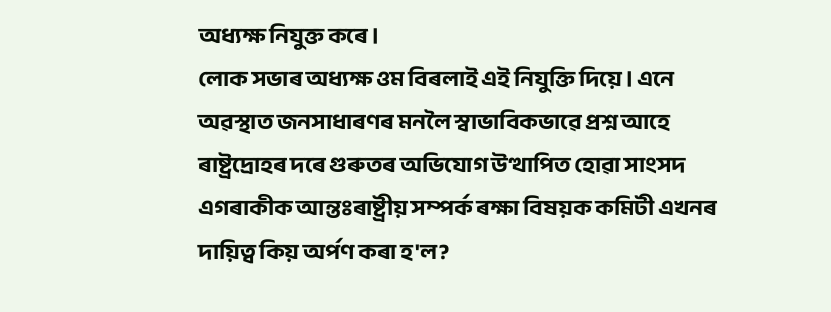অধ্যক্ষ নিযুক্ত কৰে।
লোক সভাৰ অধ্যক্ষ ওম বিৰলাই এই নিযুক্তি দিয়ে। এনে অৱস্থাত জনসাধাৰণৰ মনলৈ স্বাভাবিকভাৱে প্রশ্ন আহে ৰাষ্ট্ৰদ্ৰোহৰ দৰে গুৰুতৰ অভিযোগ উত্থাপিত হোৱা সাংসদ এগৰাকীক আন্তঃৰাষ্ট্ৰীয় সম্পৰ্ক ৰক্ষা বিষয়ক কমিটী এখনৰ দায়িত্ব কিয় অর্পণ কৰা হ'ল?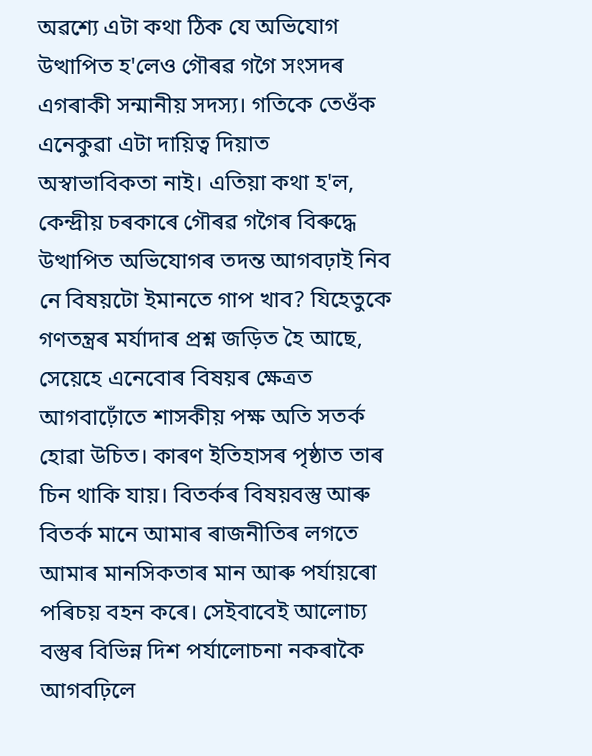অৱশ্যে এটা কথা ঠিক যে অভিযোগ উত্থাপিত হ'লেও গৌৰৱ গগৈ সংসদৰ এগৰাকী সন্মানীয় সদস্য। গতিকে তেওঁক এনেকুৱা এটা দায়িত্ব দিয়াত অস্বাভাবিকতা নাই। এতিয়া কথা হ'ল, কেন্দ্ৰীয় চৰকাৰে গৌৰৱ গগৈৰ বিৰুদ্ধে উত্থাপিত অভিযোগৰ তদন্ত আগবঢ়াই নিব নে বিষয়টো ইমানতে গাপ খাব? যিহেতুকে গণতন্ত্ৰৰ মৰ্যাদাৰ প্ৰশ্ন জড়িত হৈ আছে, সেয়েহে এনেবোৰ বিষয়ৰ ক্ষেত্ৰত আগবাঢ়োঁতে শাসকীয় পক্ষ অতি সতর্ক হোৱা উচিত। কাৰণ ইতিহাসৰ পৃষ্ঠাত তাৰ চিন থাকি যায়। বিতৰ্কৰ বিষয়বস্তু আৰু বিতর্ক মানে আমাৰ ৰাজনীতিৰ লগতে আমাৰ মানসিকতাৰ মান আৰু পৰ্যায়ৰো পৰিচয় বহন কৰে। সেইবাবেই আলোচ্য বস্তুৰ বিভিন্ন দিশ পর্যালোচনা নকৰাকৈ আগবঢ়িলে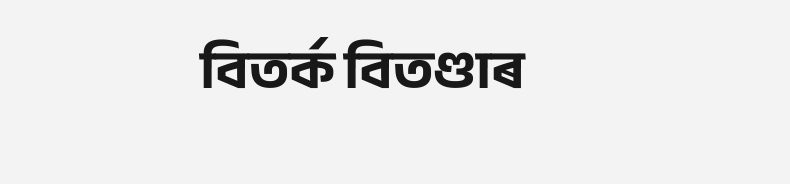বিতর্ক বিতণ্ডাৰ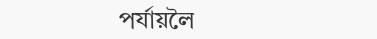পৰ্যায়লৈ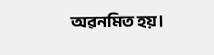অৱনমিত হয়।